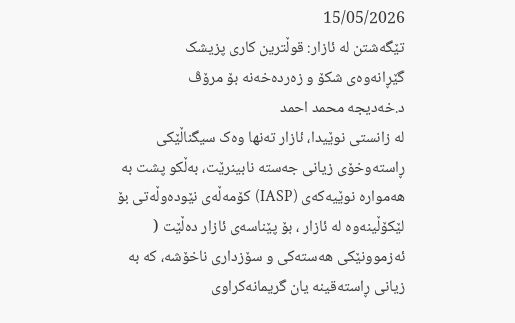15/05/2026
تێگەشتن لە ئازار: قوڵترین کاری پزیشک
گێڕانەوەی شکۆ و زەردەخەنە بۆ مرۆڤ
د.خەدیجە محمد احمد
لە زانستی نوێیدا، ئازار تەنها وەک سیگناڵێکی ڕاستەوخۆی زیانی جەستە نابینرێت، بەڵکو پشت بە هەموارە نوێیەکەی (IASP) کۆمەڵەی نێودەوڵەتی بۆ لێکۆڵینەوە لە ئازار ، بۆ پێناسەی ئازار دەڵێت ( ئەزموونێکی هەستەکی و سۆزداری ناخۆشە، کە بە زیانی ڕاستەقینە یان گریمانەکراوی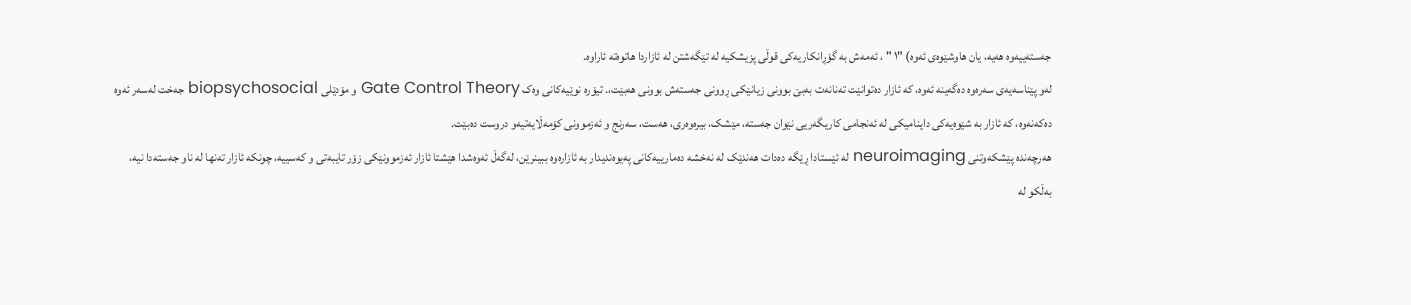جەستەییەوە هەیە، یان هاوشێوەی ئەوە) "۱ " ، ئەمەش بە گۆڕانکاریەکی قوڵی پزیشکیە لە تێگەشتن لە ئازاردا هاتوەتە ئاراوە.
لەو پێناسەیەی سەرەوە دەگەینە ئەوە، کە ئازار دەتوانێت تەنانەت بەبێ بوونی زیانێکی ڕوونی جەستەش بوونی هەبێت،. تیۆرە نوێیەکانی وەک Gate Control Theory و مۆدێلی biopsychosocial جەخت لەسەر ئەوە دەکەنەوە، کە ئازار بە شێوەیەکی داینامیکی لە ئەنجامی کاریگەریی نێوان جەستە، مێشک، بیرەوەری، هەست، سەرنج و ئەزموونی کۆمەڵایەتیەو دروست دەبێت.
هەرچەندە پێشکەوتنی neuroimaging لە ئێستادا ڕێگە دەدات هەندێک لە نەخشە دەمارییەکانی پەیوەندیدار بە ئازارەوە ببینرێن، لەگەڵ ئەوەشدا هێشتا ئازار ئەزموونێکی زۆر تایبەتی و کەسییە، چونکە ئازار تەنها لە ناو جەستەدا نیە، بەڵکو لە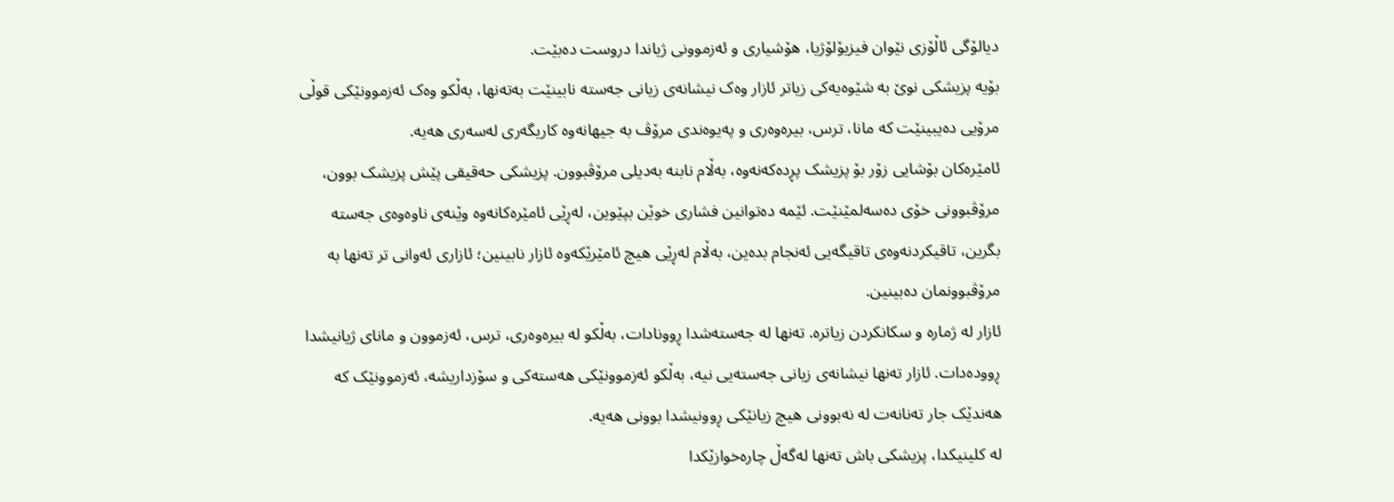دیالۆگی ئاڵۆزی نێوان فیزیۆلۆژیا، هۆشیاری و ئەزموونی ژیاندا دروست دەبێت.
بۆیە پزیشکی نوێ بە شێوەیەکی زیاتر ئازار وەک نیشانەی زیانی جەستە نابینێت بەتەنها، بەڵکو وەک ئەزموونێکی قوڵی مرۆیی دەیبینێت کە مانا، ترس، بیرەوەری و پەیوەندی مرۆڤ بە جیهانەوە کاریگەری لەسەری هەیە.
ئامێرەکان بۆشایی زۆر بۆ پزیشک پڕدەکەنەوە، بەڵام نابنە بەدیلی مرۆڤبوون. پزیشکی حەقیقی پێش پزیشک بوون، مرۆڤبوونی خۆی دەسەلمێنێت. ئێمە دەتوانین فشاری خوێن بپێوین، لەڕێی ئامێرەکانەوە وێنەی ناوەوەی جەستە بگرین، تاقیکردنەوەی تاقیگەیی ئەنجام بدەین، بەڵام لەڕێی هیچ ئامێرێکەوە ئازار نابینین؛ ئازاری ئەوانی تر تەنها بە مرۆڤبوونمان دەبینین.
ئازار لە ژمارە و سکانکردن زیاترە. تەنها لە جەستەشدا ڕوونادات، بەڵکو لە بیرەوەری، ترس، ئەزموون و مانای ژیانیشدا ڕوودەدات. ئازار تەنها نیشانەی زیانی جەستەیی نیە، بەڵکو ئەزموونێکی هەستەکی و سۆزداریشە، ئەزموونێک کە هەندێک جار تەنانەت لە نەبوونی هیچ زیانێکی ڕوونیشدا بوونی هەیە.
لە کلینیکدا، پزیشکی باش تەنها لەگەڵ چارەخوازێکدا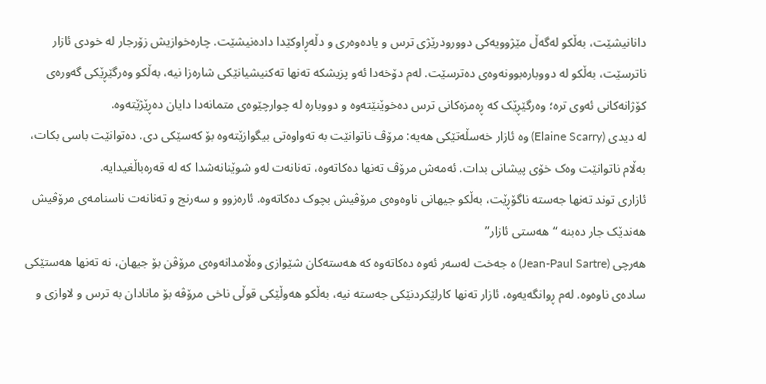دانانیشێت، بەڵکو لەگەڵ مێژوویەکی دوورودرێژی ترس و یادەوەری و دڵەڕاوکێدا دادەنیشێت. چارەخوازیش زۆرجار لە خودی ئازار ناترسێت، بەڵکو لە دووبارەبوونەوەی دەترسێت. لەم دۆخەدا ئەو پزیشکە تەنها تەکنیشیانێکی شارەزا نیە، بەڵکو وەرگێڕێکی گەورەی کۆژانەکانی ئەوی ترە؛ وەرگێڕێک کە ڕەمزەکانی ترس دەخوێنێتەوە و دووبارە لە چوارچێوەی متمانەدا دایان دەڕێژێتەوە.
لە دیدی (Elaine Scarry) وە ئازار خەسڵەتێکی هەیە: مرۆڤ ناتوانێت بە تەواوەتی بیگوازێتەوە بۆ کەسێکی دی. دەتوانێت باسی بکات، بەڵام ناتوانێت وەک خۆی پیشانی بدات. ئەمەش مرۆڤ تەنها دەکاتەوە، تەنانەت لەو شوێنانەشدا کە لە قەرەباڵغیدایە.
ئازاری توند تەنها جەستە ناگۆڕێت، بەڵکو جیهانی ناوەوەی مرۆڤیش بچوک دەکاتەوە. ئارەزوو و سەرنج و تەنانەت ناسنامەی مرۆڤیش هەندێک جار دەبنە “هەستی ئازار”
هەرچی (Jean-Paul Sartre) ە جەخت لەسەر ئەوە دەکاتەوە کە هەستەکان شێوازی وەڵامدانەوەی مرۆڤن بۆ جیهان، نە تەنها هەستێکی سادەی ناوەوە. لەم ڕوانگەیەوە، ئازار تەنها کارلێکردنێکی جەستە نیە، بەڵکو هەوڵێکی قوڵی ناخی مرۆڤە بۆ مانادان بە ترس و لاوازی و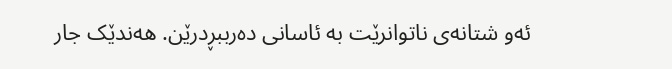ئەو شتانەی ناتوانرێت بە ئاسانی دەرببڕدرێن. هەندێک جار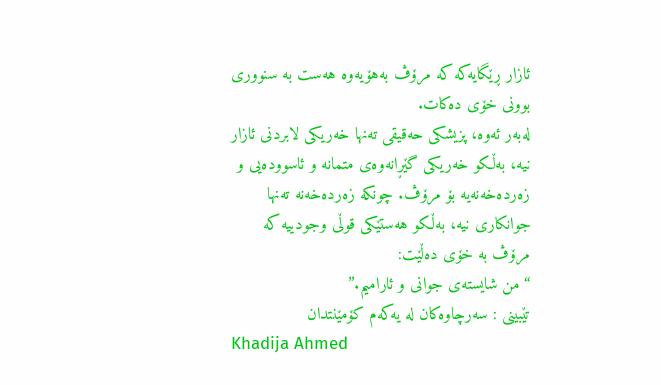ئازار ڕێگایەکە کە مرۆڤ بەهۆیەوە هەست بە سنووری بوونی خۆی دەکات.
لەبەر ئەوە، پزیشکی حەقیقی تەنها خەریکی لابردنی ئازار نیە، بەڵکو خەریکی گێڕانەوەی متمانە و ئاسوودەیی و زەردەخەنەیە بۆ مرۆڤ. چونکە زەردەخەنە تەنها جوانکاری نیە، بەڵکو هەستێکی قوڵی وجودییە کە مرۆڤ بە خۆی دەڵێت:
“من شایستەی جوانی و ئارامیم.”
تێبینی : سەرچاوەکان لە یەکەم کۆمێنتدان
Khadija Ahmed